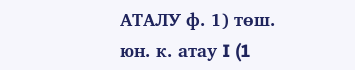АТАЛУ ф. 1) төш. юн. к. атау I (1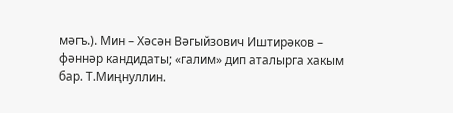мәгъ.). Мин – Хәсән Вәгыйзович Иштирәков – фәннәр кандидаты; «галим» дип аталырга хакым бар. Т.Миңнуллин.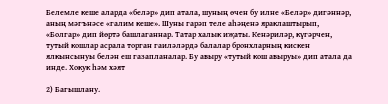Белемле кеше аларда «беләр» дип атала, шуның өчен бу илне «Беләр» дигәннәр, аның мәгънәсе «галим кеше». Шуны гарәп теле аһәңенә яраклаштырып, «Болгар» дип йөртә башлаганнар. Татар халык иҗаты. Кенәриләр, күгәрчен, тутый кошлар асрала торган гаиләләрдә балалар бронхларның кискен ялкынсынуы белән еш газапланалар. Бу авыру «тутый кош авыруы» дип атала да инде. Хокук һәм хәят

2) Багышлану.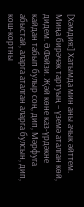[Хәмдия:] Хатымда мин аны ачык әйттем. Миңа бирәчәк тартуың – үземә аталган көй, дидем. Ә.Фәйзи. Җәй көне каз-үрдәкне кайдан табып булыр соң, дип, Мәрфуга абыстай, аларга аталган аларга булсын, дип, кош-кортны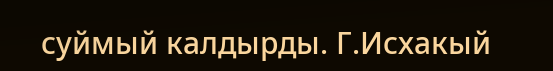суймый калдырды. Г.Исхакый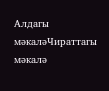Алдагы мәкаләЧираттагы мәкалә